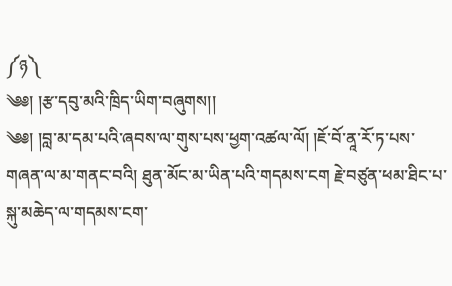༼ཉ༽
༄༅། །རྩ་དབུ་མའི་ཁྲིད་ཡིག་བཞུགས།།
༄༅། །བླ་མ་དམ་པའི་ཞབས་ལ་གུས་པས་ཕྱག་འཚལ་ལོ། །ཇོ་བོ་ནཱ་རོ་ཏ་པས་གཞན་ལ་མ་གནང་བའི། ཐུན་མོང་མ་ཡིན་པའི་གདམས་ངག རྗེ་བཙུན་ཕམ་ཐིང་པ་སྐུ་མཆེད་ལ་གདམས་ངག་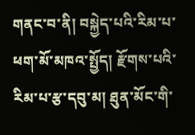གནང་བ་ནི། བསྐྱེད་པའི་རིམ་པ་ཕག་མོ་མཁའ་སྤྱོད། རྫོགས་པའི་རིམ་པ་རྩ་དབུ་མ། ཐུན་མོང་གི་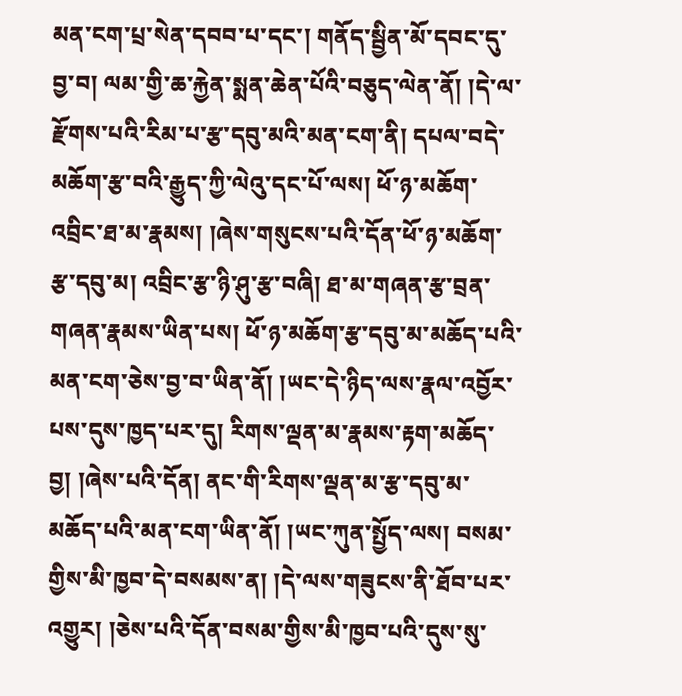མན་ངག་པྲ་སེན་དབབ་པ་དང་། གནོད་སྦྱིན་མོ་དབང་དུ་བྱ་བ། ལམ་གྱི་ཆ་རྐྱེན་སྨན་ཆེན་པོའི་བཅུད་ལེན་ནོ། །དེ་ལ་རྫོགས་པའི་རིམ་པ་རྩ་དབུ་མའི་མན་ངག་ནི། དཔལ་བདེ་མཆོག་རྩ་བའི་རྒྱུད་ཀྱི་ལེའུ་དང་པོ་ལས། ཕོ་ཉ་མཆོག་འབྲིང་ཐ་མ་རྣམས། །ཞེས་གསུངས་པའི་དོན་ཕོ་ཉ་མཆོག་རྩ་དབུ་མ། འབྲིང་རྩ་ཉི་ཤུ་རྩ་བཞི། ཐ་མ་གཞན་རྩ་བྲན་གཞན་རྣམས་ཡིན་པས། ཕོ་ཉ་མཆོག་རྩ་དབུ་མ་མཆོད་པའི་མན་ངག་ཅེས་བྱ་བ་ཡིན་ནོ། །ཡང་དེ་ཉིད་ལས་རྣལ་འབྱོར་པས་དུས་ཁྱད་པར་དུ། རིགས་ལྡན་མ་རྣམས་རྟག་མཆོད་བྱ། །ཞེས་པའི་དོན། ནང་གི་རིགས་ལྡན་མ་རྩ་དབུ་མ་མཆོད་པའི་མན་ངག་ཡིན་ནོ། །ཡང་ཀུན་སྤྱོད་ལས། བསམ་གྱིས་མི་ཁྱབ་དེ་བསམས་ན། །དེ་ལས་གཟུངས་ནི་ཐོབ་པར་འགྱུར། །ཅེས་པའི་དོན་བསམ་གྱིས་མི་ཁྱབ་པའི་དུས་སུ་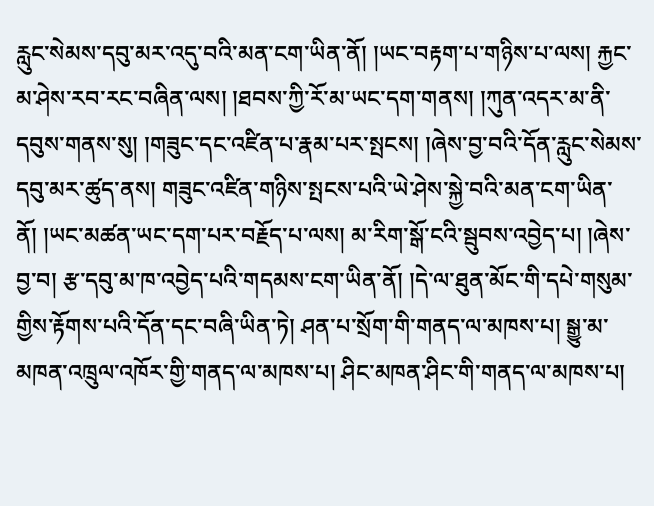རླུང་སེམས་དབུ་མར་འདུ་བའི་མན་ངག་ཡིན་ནོ། །ཡང་བརྟག་པ་གཉིས་པ་ལས། རྐྱང་མ་ཤེས་རབ་རང་བཞིན་ལས། །ཐབས་ཀྱི་རོ་མ་ཡང་དག་གནས། །ཀུན་འདར་མ་ནི་དབུས་གནས་སུ། །གཟུང་དང་འཛིན་པ་རྣམ་པར་སྤངས། །ཞེས་བྱ་བའི་དོན་རླུང་སེམས་དབུ་མར་ཚུད་ནས། གཟུང་འཛིན་གཉིས་སྤངས་པའི་ཡེ་ཤེས་སྐྱེ་བའི་མན་ངག་ཡིན་ནོ། །ཡང་མཚན་ཡང་དག་པར་བརྗོད་པ་ལས། མ་རིག་སྒོ་ངའི་སྦུབས་འབྱེད་པ། །ཞེས་བྱ་བ། རྩ་དབུ་མ་ཁ་འབྱེད་པའི་གདམས་ངག་ཡིན་ནོ། །དེ་ལ་ཐུན་མོང་གི་དཔེ་གསུམ་གྱིས་རྟོགས་པའི་དོན་དང་བཞི་ཡིན་ཏེ། ཤན་པ་སྲོག་གི་གནད་ལ་མཁས་པ། སྒྱུ་མ་མཁན་འཁྲུལ་འཁོར་གྱི་གནད་ལ་མཁས་པ། ཤིང་མཁན་ཤིང་གི་གནད་ལ་མཁས་པ།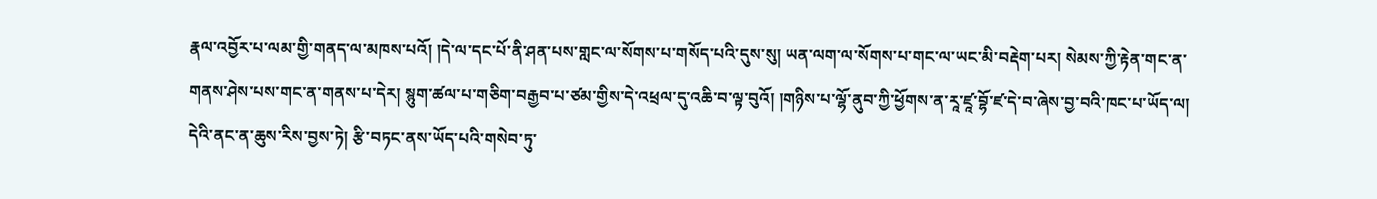རྣལ་འབྱོར་པ་ལམ་གྱི་གནད་ལ་མཁས་པའོ། །དེ་ལ་དང་པོ་ནི་ཤན་པས་གླང་ལ་སོགས་པ་གསོད་པའི་དུས་སུ། ཡན་ལག་ལ་སོགས་པ་གང་ལ་ཡང་མི་བརྡེག་པར། སེམས་ཀྱི་རྟེན་གང་ན་གནས་ཤེས་པས་གང་ན་གནས་པ་དེར། སྙུག་ཚལ་པ་གཅིག་བརྒྱབ་པ་ཙམ་གྱིས་དེ་འཕྲལ་དུ་འཆི་བ་ལྟ་བུའོ། །གཉིས་པ་ལྷོ་ནུབ་ཀྱི་ཕྱོགས་ན་རཱ་ཛཱ་བྷོ་ཛ་དེ་བ་ཞེས་བྱ་བའི་ཁང་པ་ཡོད་ལ། དེའི་ནང་ན་ཆུས་རིས་བྱས་ཏེ། རྩི་བཏང་ནས་ཡོད་པའི་གསེབ་ཏུ་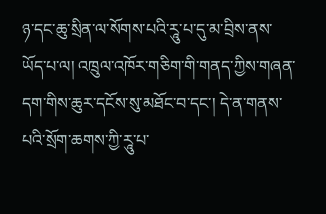ཉ་དང་ཆུ་སྲིན་ལ་སོགས་པའི་རཱུ་པ་དུ་མ་བྲིས་ནས་ཡོད་པ་ལ། འཁྲུལ་འཁོར་གཅིག་གི་གནད་ཀྱིས་གཞན་དག་གིས་ཆུར་དངོས་སུ་མཐོང་བ་དང་། དེ་ན་གནས་པའི་སྲོག་ཆགས་ཀྱི་རཱུ་པ་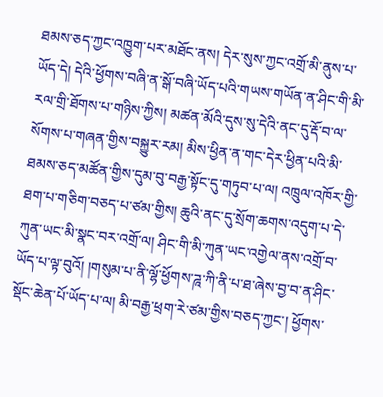ཐམས་ཅད་ཀྱང་འཁྱུག་པར་མཐོང་ནས། དེར་སུས་ཀྱང་འགྲོ་མི་ནུས་པ་ཡོད་དེ། དེའི་ཕྱོགས་བཞི་ན་སྒོ་བཞི་ཡོད་པའི་གཡས་གཡོན་ན་ཤིང་གི་མི་རལ་གྲི་ཐོགས་པ་གཉིས་ཀྱིས། མཚན་མོའི་དུས་སུ་དེའི་ནང་དུ་རྡོ་བ་ལ་སོགས་པ་གཞན་གྱིས་བསྐྱུར་རམ། མིས་ཕྱིན་ན་གང་དེར་ཕྱིན་པའི་མི་ཐམས་ཅད་མཚོན་གྱིས་དུམ་བུ་བརྒྱ་སྟོང་དུ་གཏུབ་པ་ལ། འཁྲུལ་འཁོར་གྱི་ཐག་པ་གཅིག་བཅད་པ་ཙམ་གྱིས། ཆུའི་ནང་དུ་སྲོག་ཆགས་འདུག་པ་དེ་ཀུན་ཡང་མི་སྣང་བར་འགྲོ་ལ། ཤིང་གི་མི་ཀུན་ཡང་འགྱེལ་ནས་འགྲོ་བ་ཡོད་པ་ལྟ་བུའོ། །གསུམ་པ་ནི་ལྷོ་ཕྱོགས་ཌཱ་ཀི་ནི་པ་ཐ་ཞེས་བྱ་བ་ན་ཤིང་སྡོང་ཆེན་པོ་ཡོད་པ་ལ། མི་བརྒྱ་ཕྲག་རེ་ཙམ་གྱིས་བཅད་ཀྱང་། ཕྱོགས་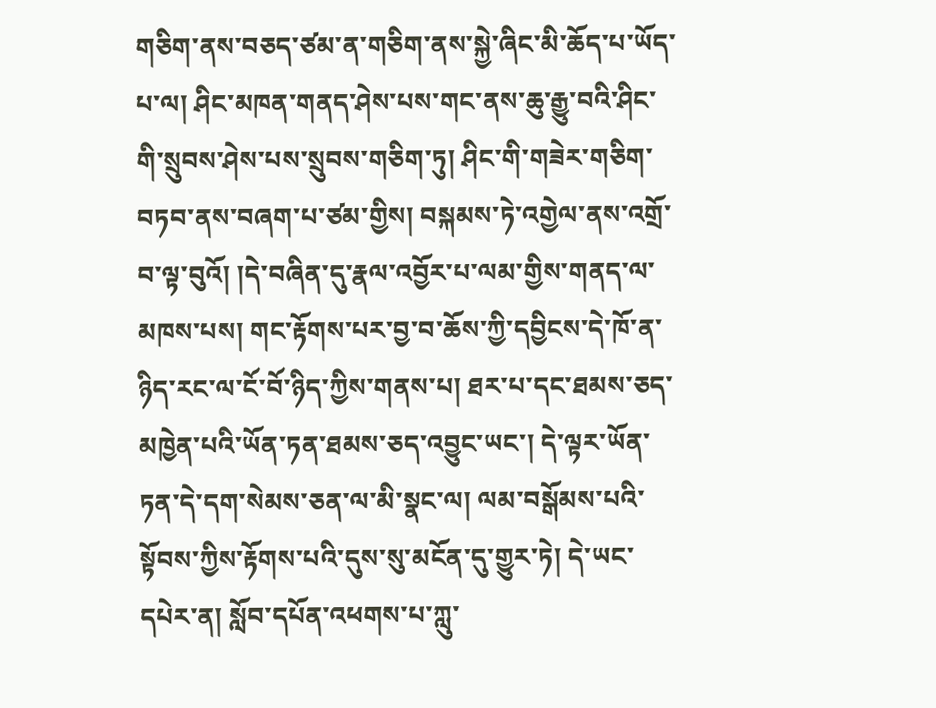གཅིག་ནས་བཅད་ཙམ་ན་གཅིག་ནས་སྐྱེ་ཞིང་མི་ཆོད་པ་ཡོད་པ་ལ། ཤིང་མཁན་གནད་ཤེས་པས་གང་ནས་ཆུ་རྒྱུ་བའི་ཤིང་གི་སྲུབས་ཤེས་པས་སྲུབས་གཅིག་ཏུ། ཤིང་གི་གཟེར་གཅིག་བཏབ་ནས་བཞག་པ་ཙམ་གྱིས། བསྐམས་ཏེ་འགྱེལ་ནས་འགྲོ་བ་ལྟ་བུའོ། །དེ་བཞིན་དུ་རྣལ་འབྱོར་པ་ལམ་གྱིས་གནད་ལ་མཁས་པས། གང་རྟོགས་པར་བྱ་བ་ཆོས་ཀྱི་དབྱིངས་དེ་ཁོ་ན་ཉིད་རང་ལ་ངོ་བོ་ཉིད་ཀྱིས་གནས་པ། ཐར་པ་དང་ཐམས་ཅད་མཁྱེན་པའི་ཡོན་ཏན་ཐམས་ཅད་འབྱུང་ཡང་། དེ་ལྟར་ཡོན་ཏན་དེ་དག་སེམས་ཅན་ལ་མི་སྣང་ལ། ལམ་བསྒོམས་པའི་སྟོབས་ཀྱིས་རྟོགས་པའི་དུས་སུ་མངོན་དུ་གྱུར་ཏེ། དེ་ཡང་དཔེར་ན། སློབ་དཔོན་འཕགས་པ་ཀླུ་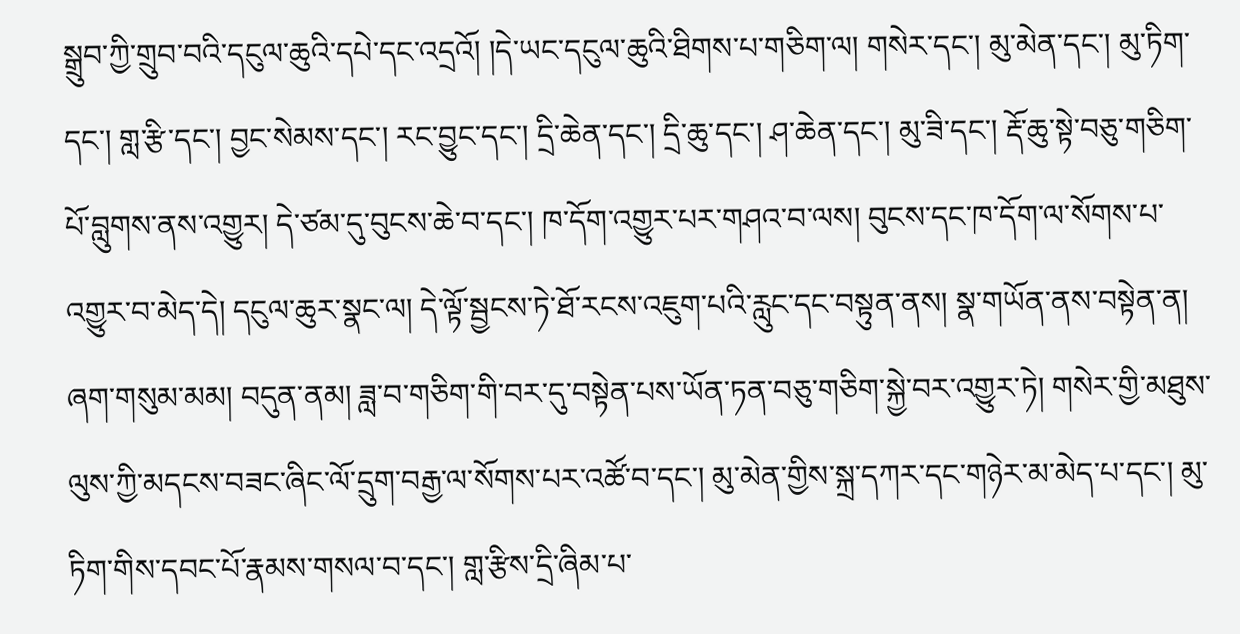སྒྲུབ་ཀྱི་གྲུབ་བའི་དངུལ་ཆུའི་དཔེ་དང་འདྲའོ། །དེ་ཡང་དངུལ་ཆུའི་ཐིགས་པ་གཅིག་ལ། གསེར་དང་། མུ་མེན་དང་། མུ་ཏིག་དང་། གླ་རྩི་དང་། བྱང་སེམས་དང་། རང་བྱུང་དང་། དྲི་ཆེན་དང་། དྲི་ཆུ་དང་། ཤ་ཆེན་དང་། མུ་ཟི་དང་། རྡོ་ཆུ་སྟེ་བཅུ་གཅིག་པོ་བླུགས་ནས་འགྱུར། དེ་ཙམ་དུ་བུངས་ཆེ་བ་དང་། ཁ་དོག་འགྱུར་པར་གཤའ་བ་ལས། བུངས་དང་ཁ་དོག་ལ་སོགས་པ་འགྱུར་བ་མེད་དེ། དངུལ་ཆུར་སྣང་ལ། དེ་ལྟོ་སྦྱངས་ཏེ་ཐོ་རངས་འཇུག་པའི་རླུང་དང་བསྟུན་ནས། སྣ་གཡོན་ནས་བསྟེན་ན། ཞག་གསུམ་མམ། བདུན་ནམ། ཟླ་བ་གཅིག་གི་བར་དུ་བསྟེན་པས་ཡོན་ཏན་བཅུ་གཅིག་སྐྱེ་བར་འགྱུར་ཏེ། གསེར་གྱི་མཐུས་ལུས་ཀྱི་མདངས་བཟང་ཞིང་ལོ་དྲུག་བརྒྱ་ལ་སོགས་པར་འཚོ་བ་དང་། མུ་མེན་གྱིས་སྐྲ་དཀར་དང་གཉེར་མ་མེད་པ་དང་། མུ་ཏིག་གིས་དབང་པོ་རྣམས་གསལ་བ་དང་། གླ་རྩིས་དྲི་ཞིམ་པ་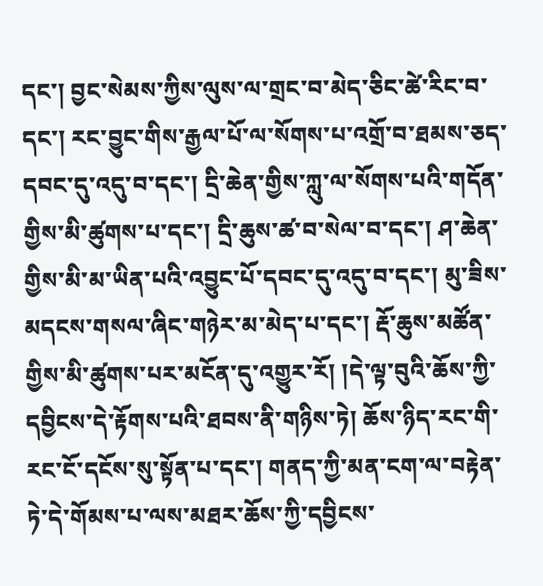དང་། བྱང་སེམས་ཀྱིས་ལུས་ལ་གྲང་བ་མེད་ཅིང་ཚེ་རིང་བ་དང་། རང་བྱུང་གིས་རྒྱལ་པོ་ལ་སོགས་པ་འགྲོ་བ་ཐམས་ཅད་དབང་དུ་འདུ་བ་དང་། དྲི་ཆེན་གྱིས་ཀླུ་ལ་སོགས་པའི་གདོན་གྱིས་མི་ཚུགས་པ་དང་། དྲི་ཆུས་ཚ་བ་སེལ་བ་དང་། ཤ་ཆེན་གྱིས་མི་མ་ཡིན་པའི་འབྱུང་པོ་དབང་དུ་འདུ་བ་དང་། མུ་ཟིས་མདངས་གསལ་ཞིང་གཉེར་མ་མེད་པ་དང་། རྡོ་ཆུས་མཚོན་གྱིས་མི་ཚུགས་པར་མངོན་དུ་འགྱུར་རོ། །དེ་ལྟ་བུའི་ཆོས་ཀྱི་དབྱིངས་དེ་རྟོགས་པའི་ཐབས་ནི་གཉིས་ཏེ། ཆོས་ཉིད་རང་གི་རང་ངོ་དངོས་སུ་སྟོན་པ་དང་། གནད་ཀྱི་མན་ངག་ལ་བརྟེན་ཏེ་དེ་གོམས་པ་ལས་མཐར་ཆོས་ཀྱི་དབྱིངས་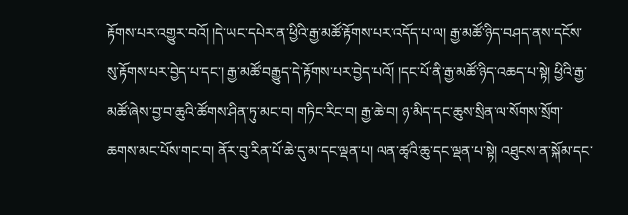རྟོགས་པར་འགྱུར་བའོ། །དེ་ཡང་དཔེར་ན་ཕྱིའི་རྒྱ་མཚོ་རྟོགས་པར་འདོད་པ་ལ། རྒྱ་མཚོ་ཉིད་བཤད་ནས་དངོས་སུ་རྟོགས་པར་བྱེད་པ་དང་། རྒྱ་མཚོ་བརྒྱུད་དེ་རྟོགས་པར་བྱེད་པའོ། །དང་པོ་ནི་རྒྱ་མཚོ་ཉིད་འཆད་པ་སྟེ། ཕྱིའི་རྒྱ་མཚོ་ཞེས་བྱ་བ་ཆུའི་ཚོགས་ཤིན་ཏུ་མང་བ། གཏིང་རིང་བ། རྒྱ་ཆེ་བ། ཉ་མིད་དང་ཆུས་སྲིན་ལ་སོགས་སྲོག་ཆགས་མང་པོས་གང་བ། ནོར་བུ་རིན་པོ་ཆེ་དུ་མ་དང་ལྡན་པ། ལན་ཚྭའི་ཆུ་དང་ལྡན་པ་སྟེ། འཐུངས་ན་སྐོམ་དང་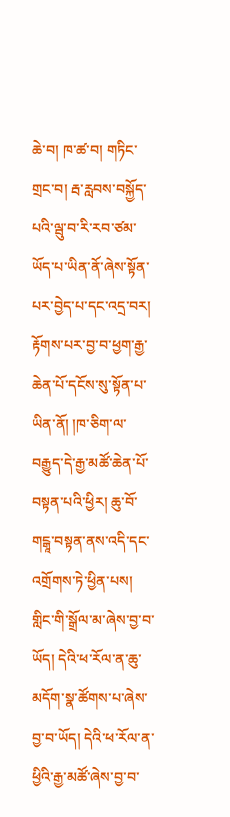ཆེ་བ། ཁ་ཚ་བ། གཏིང་གྲང་བ། རྦ་རླབས་བསྐྱོད་པའི་ལྦུ་བ་རི་རབ་ཙམ་ཡོད་པ་ཡིན་ནོ་ཞེས་སྟོན་པར་བྱེད་པ་དང་འདྲ་བར། རྟོགས་པར་བྱ་བ་ཕྱག་རྒྱ་ཆེན་པོ་དངོས་སུ་སྟོན་པ་ཡིན་ནོ། །ཁ་ཅིག་ལ་བརྒྱུད་དེ་རྒྱ་མཚོ་ཆེན་པོ་བསྟན་པའི་ཕྱིར། ཆུ་བོ་གངྒཱ་བསྟན་ནས་འདི་དང་འགྲོགས་ཏེ་ཕྱིན་པས། གླིང་གི་སྒྲོལ་མ་ཞེས་བྱ་བ་ཡོད། དེའི་ཕ་རོལ་ན་ཆུ་མདོག་སྣ་ཚོགས་པ་ཞེས་བྱ་བ་ཡོད། དེའི་ཕ་རོལ་ན་ཕྱིའི་རྒྱ་མཚོ་ཞེས་བྱ་བ་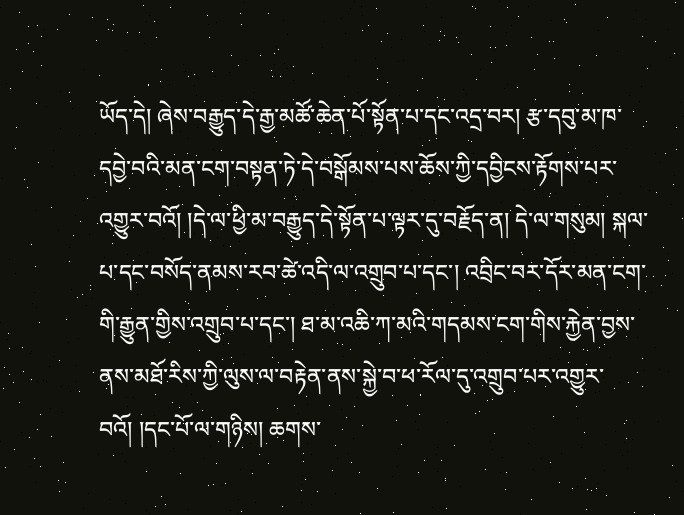ཡོད་དེ། ཞེས་བརྒྱུད་དེ་རྒྱ་མཚོ་ཆེན་པོ་སྟོན་པ་དང་འདྲ་བར། རྩ་དབུ་མ་ཁ་དབྱེ་བའི་མན་ངག་བསྟན་ཏེ་དེ་བསྒོམས་པས་ཆོས་ཀྱི་དབྱིངས་རྟོགས་པར་འགྱུར་བའོ། །དེ་ལ་ཕྱི་མ་བརྒྱུད་དེ་སྟོན་པ་ལྟར་དུ་བརྗོད་ན། དེ་ལ་གསུམ། སྐལ་པ་དང་བསོད་ནམས་རབ་ཚེ་འདི་ལ་འགྲུབ་པ་དང་། འབྲིང་བར་དོར་མན་ངག་གི་རྒྱུན་གྱིས་འགྲུབ་པ་དང་། ཐ་མ་འཆི་ཀ་མའི་གདམས་ངག་གིས་རྐྱེན་བྱས་ནས་མཐོ་རིས་ཀྱི་ལུས་ལ་བརྟེན་ནས་སྐྱེ་བ་ཕ་རོལ་དུ་འགྲུབ་པར་འགྱུར་བའོ། །དང་པོ་ལ་གཉིས། ཆགས་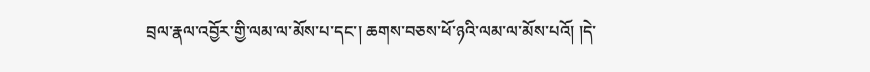བྲལ་རྣལ་འབྱོར་གྱི་ལམ་ལ་མོས་པ་དང་། ཆགས་བཅས་ཕོ་ཉའི་ལམ་ལ་མོས་པའོ། །དེ་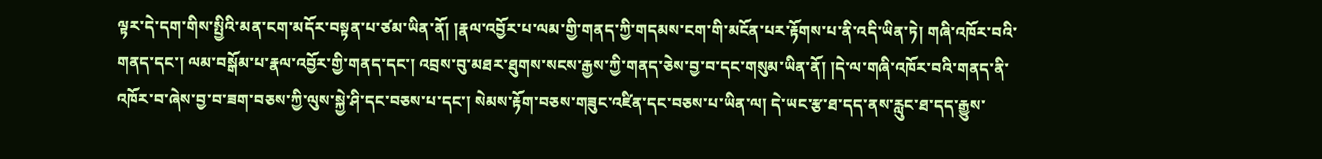ལྟར་དེ་དག་གིས་སྤྱིའི་མན་ངག་མདོར་བསྟན་པ་ཙམ་ཡིན་ནོ། །རྣལ་འབྱོར་པ་ལམ་གྱི་གནད་ཀྱི་གདམས་ངག་གི་མངོན་པར་རྟོགས་པ་ནི་འདི་ཡིན་ཏེ། གཞི་འཁོར་བའི་གནད་དང་། ལམ་བསྒོམ་པ་རྣལ་འབྱོར་གྱི་གནད་དང་། འབྲས་བུ་མཐར་ཐུགས་སངས་རྒྱས་ཀྱི་གནད་ཅེས་བྱ་བ་དང་གསུམ་ཡིན་ནོ། །དེ་ལ་གཞི་འཁོར་བའི་གནད་ནི་འཁོར་བ་ཞེས་བྱ་བ་ཟག་བཅས་ཀྱི་ལུས་སྐྱེ་ཤི་དང་བཅས་པ་དང་། སེམས་རྟོག་བཅས་གཟུང་འཛིན་དང་བཅས་པ་ཡིན་ལ། དེ་ཡང་རྩ་ཐ་དད་ནས་རླུང་ཐ་དད་རྒྱུས་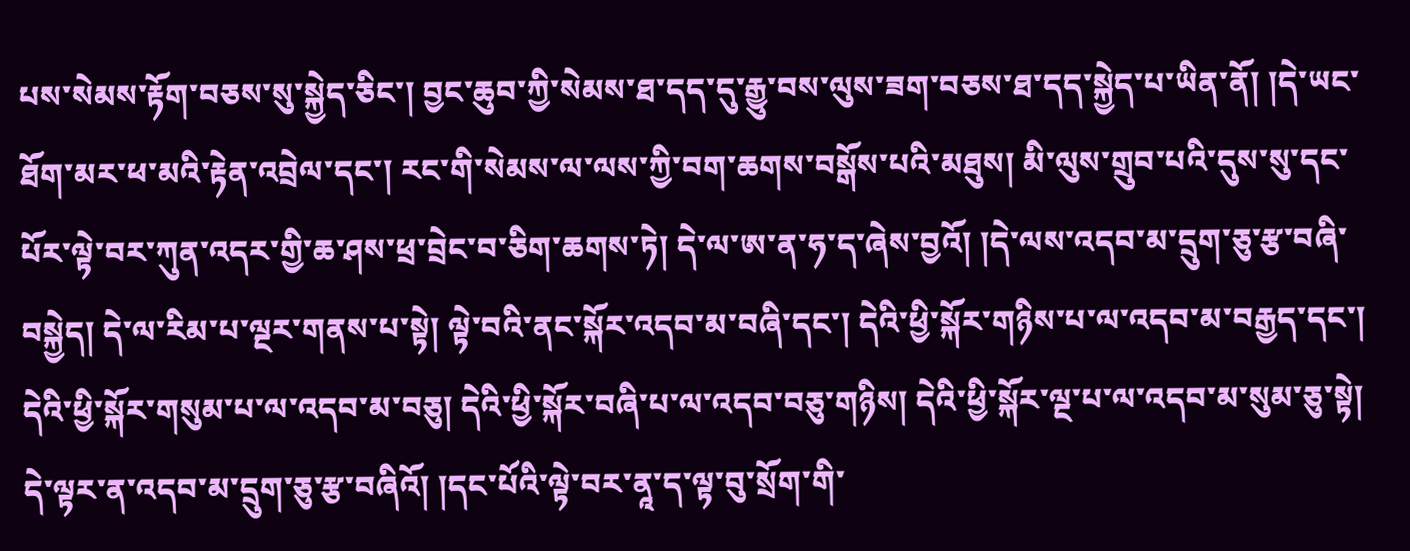པས་སེམས་རྟོག་བཅས་སུ་སྐྱེད་ཅིང་། བྱང་ཆུབ་ཀྱི་སེམས་ཐ་དད་དུ་རྒྱུ་བས་ལུས་ཟག་བཅས་ཐ་དད་སྐྱེད་པ་ཡིན་ནོ། །དེ་ཡང་ཐོག་མར་ཕ་མའི་རྟེན་འབྲེལ་དང་། རང་གི་སེམས་ལ་ལས་ཀྱི་བག་ཆགས་བསྒོས་པའི་མཐུས། མི་ལུས་གྲུབ་པའི་དུས་སུ་དང་པོར་ལྟེ་བར་ཀུན་འདར་གྱི་ཆ་ཤས་ཕྲ་བྲེང་བ་ཅིག་ཆགས་ཏེ། དེ་ལ་ཨ་ན་ཧ་ད་ཞེས་བྱའོ། །དེ་ལས་འདབ་མ་དྲུག་ཅུ་རྩ་བཞི་བསྐྱེད། དེ་ལ་རིམ་པ་ལྔར་གནས་པ་སྟེ། ལྟེ་བའི་ནང་སྐོར་འདབ་མ་བཞི་དང་། དེའི་ཕྱི་སྐོར་གཉིས་པ་ལ་འདབ་མ་བརྒྱད་དང་། དེའི་ཕྱི་སྐོར་གསུམ་པ་ལ་འདབ་མ་བཅུ། དེའི་ཕྱི་སྐོར་བཞི་པ་ལ་འདབ་བཅུ་གཉིས། དེའི་ཕྱི་སྐོར་ལྔ་པ་ལ་འདབ་མ་སུམ་ཅུ་སྟེ། དེ་ལྟར་ན་འདབ་མ་དྲུག་ཅུ་རྩ་བཞིའོ། །དང་པོའི་ལྟེ་བར་ནཱ་ད་ལྟ་བུ་སྲོག་གི་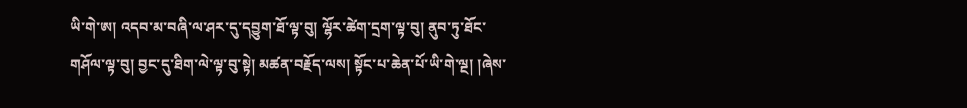ཡི་གེ་ཨ། འདབ་མ་བཞི་ལ་ཤར་དུ་དབྱུག་ཐོ་ལྟ་བུ། ལྷོར་ཚེག་དྲག་ལྟ་བུ། ནུབ་ཏུ་ཐོང་གཤོལ་ལྟ་བུ། བྱང་དུ་ཐིག་ལེ་ལྟ་བུ་སྟེ། མཚན་བརྗོད་ལས། སྟོང་པ་ཆེན་པོ་ཡི་གེ་ལྔ། །ཞེས་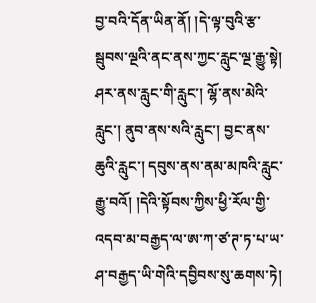བྱ་བའི་དོན་ཡིན་ནོ། །དེ་ལྟ་བུའི་རྩ་སྦུབས་ལྔའི་ནང་ནས་ཀྱང་རླུང་ལྔ་རྒྱུ་སྟེ། ཤར་ནས་རླུང་གི་རླུང་། ལྷོ་ནས་མེའི་རླུང་། ནུབ་ནས་སའི་རླུང་། བྱང་ནས་ཆུའི་རླུང་། དབུས་ནས་ནམ་མཁའི་རླུང་རྒྱུ་བའོ། །དེའི་སྟོབས་ཀྱིས་ཕྱི་རོལ་གྱི་འདབ་མ་བརྒྱད་ལ་ཨ་ཀ་ཙ་ཊ་ཏ་པ་ཡ་ཤ་བརྒྱད་ཡི་གེའི་དབྱིབས་སུ་ཆགས་ཏེ།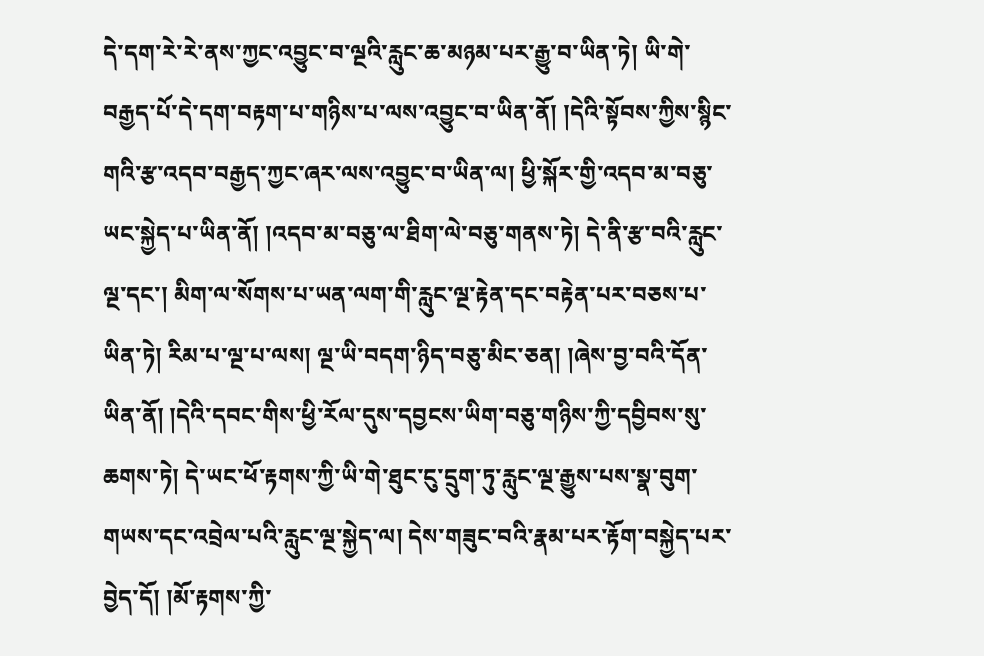དེ་དག་རེ་རེ་ནས་ཀྱང་འབྱུང་བ་ལྔའི་རླུང་ཆ་མཉམ་པར་རྒྱུ་བ་ཡིན་ཏེ། ཡི་གེ་བརྒྱད་པོ་དེ་དག་བརྟག་པ་གཉིས་པ་ལས་འབྱུང་བ་ཡིན་ནོ། །དེའི་སྟོབས་ཀྱིས་སྙིང་གའི་རྩ་འདབ་བརྒྱད་ཀྱང་ཞར་ལས་འབྱུང་བ་ཡིན་ལ། ཕྱི་སྐོར་གྱི་འདབ་མ་བཅུ་ཡང་སྐྱེད་པ་ཡིན་ནོ། །འདབ་མ་བཅུ་ལ་ཐིག་ལེ་བཅུ་གནས་ཏེ། དེ་ནི་རྩ་བའི་རླུང་ལྔ་དང་། མིག་ལ་སོགས་པ་ཡན་ལག་གི་རླུང་ལྔ་རྟེན་དང་བརྟེན་པར་བཅས་པ་ཡིན་ཏེ། རིམ་པ་ལྔ་པ་ལས། ལྔ་ཡི་བདག་ཉིད་བཅུ་མིང་ཅན། །ཞེས་བྱ་བའི་དོན་ཡིན་ནོ། །དེའི་དབང་གིས་ཕྱི་རོལ་དུས་དབྱངས་ཡིག་བཅུ་གཉིས་ཀྱི་དབྱིབས་སུ་ཆགས་ཏེ། དེ་ཡང་ཕོ་རྟགས་ཀྱི་ཡི་གེ་ཐུང་ངུ་དྲུག་ཏུ་རླུང་ལྔ་རྒྱུས་པས་སྣ་བུག་གཡས་དང་འབྲེལ་པའི་རླུང་ལྔ་སྐྱེད་ལ། དེས་གཟུང་བའི་རྣམ་པར་རྟོག་བསྐྱེད་པར་བྱེད་དོ། །མོ་རྟགས་ཀྱི་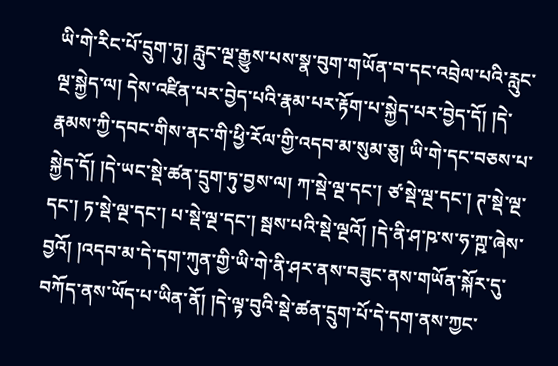ཡི་གེ་རིང་པོ་དྲུག་ཏུ། རླུང་ལྔ་རྒྱུས་པས་སྣ་བུག་གཡོན་བ་དང་འབྲེལ་པའི་རླུང་ལྔ་སྐྱེད་ལ། དེས་འཛིན་པར་བྱེད་པའི་རྣམ་པར་རྟོག་པ་སྐྱེད་པར་བྱེད་དོ། །དེ་རྣམས་ཀྱི་དབང་གིས་ནང་གི་ཕྱི་རོལ་གྱི་འདབ་མ་སུམ་ཅུ། ཡི་གེ་དང་བཅས་པ་སྐྱེད་དོ། །དེ་ཡང་སྡེ་ཚན་དྲུག་ཏུ་བྱས་ལ། ཀ་སྡེ་ལྔ་དང་། ཙ་སྡེ་ལྔ་དང་། ཊ་སྡེ་ལྔ་དང་། ཏ་སྡེ་ལྔ་དང་། པ་སྡེ་ལྔ་དང་། སྦས་པའི་སྡེ་ལྔའོ། །དེ་ནི་ཤ་ཥ་ས་ཧ་ཀྵ་ཞེས་བྱའོ། །འདབ་མ་དེ་དག་ཀུན་གྱི་ཡི་གེ་ནི་ཤར་ནས་བཟུང་ནས་གཡོན་སྐོར་དུ་བཀོད་ནས་ཡོད་པ་ཡིན་ནོ། །དེ་ལྟ་བུའི་སྡེ་ཚན་དྲུག་པོ་དེ་དག་ནས་ཀྱང་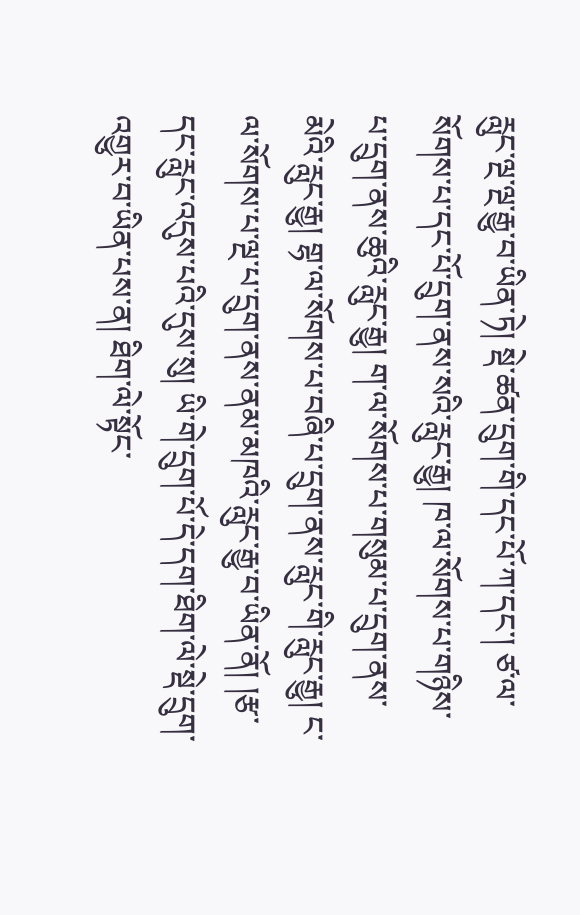རླུང་ལྔ་ལྔ་རྒྱུ་བ་ཡིན་ཏེ། སྡེ་ཚན་དྲུག་གི་དང་པོ་ཀ་དང་། ཙ་ལ་སོགས་པ་དང་པོ་དྲུག་ནས་སའི་རླུང་རྒྱུ། ཁ་ལ་སོགས་པ་གཉིས་པ་དྲུག་ནས་ཆུའི་རླུང་རྒྱུ། ག་ལ་སོགས་པ་གསུམ་པ་དྲུག་ནས་མེའི་རླུང་རྒྱུ། གྷ་ལ་སོགས་པ་བཞི་པ་དྲུག་ནས་རླུང་གི་རླུང་རྒྱུ། ང་ལ་སོགས་པ་ལྔ་པ་དྲུག་ནས་ནམ་མཁའི་རླུང་རྒྱུ་བ་ཡིན་ནོ། །རྩ་དང་རླུང་འདུས་པའི་དུས་སུ། ཡི་གེ་དྲུག་པོ་དེ་དག་ཐིག་ལེ་སྡེ་དྲུག་འགྱུར་བ་ཡིན་པས་ན། ཐིག་ལེ་སྟོང་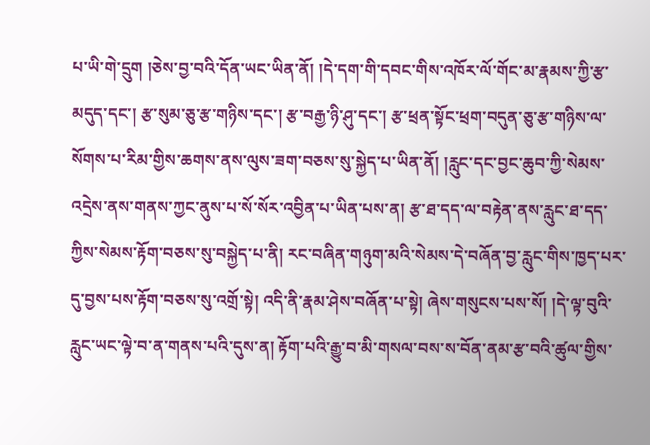པ་ཡི་གེ་དྲུག །ཅེས་བྱ་བའི་དོན་ཡང་ཡིན་ནོ། །དེ་དག་གི་དབང་གིས་འཁོར་ལོ་གོང་མ་རྣམས་ཀྱི་རྩ་མདུད་དང་། རྩ་སུམ་ཅུ་རྩ་གཉིས་དང་། རྩ་བརྒྱ་ཉི་ཤུ་དང་། རྩ་ཕྲན་སྟོང་ཕྲག་བདུན་ཅུ་རྩ་གཉིས་ལ་སོགས་པ་རིམ་གྱིས་ཆགས་ནས་ལུས་ཟག་བཅས་སུ་སྐྱེད་པ་ཡིན་ནོ། །རླུང་དང་བྱང་ཆུབ་ཀྱི་སེམས་འདྲེས་ནས་གནས་ཀྱང་ནུས་པ་སོ་སོར་འབྱིན་པ་ཡིན་པས་ན། རྩ་ཐ་དད་ལ་བརྟེན་ནས་རླུང་ཐ་དད་ཀྱིས་སེམས་རྟོག་བཅས་སུ་བསྐྱེད་པ་ནི། རང་བཞིན་གཉུག་མའི་སེམས་དེ་བཞོན་བྱ་རླུང་གིས་ཁྱད་པར་དུ་བྱས་པས་རྟོག་བཅས་སུ་འགྲོ་སྟེ། འདི་ནི་རྣམ་ཤེས་བཞོན་པ་སྟེ། ཞེས་གསུངས་པས་སོ། །དེ་ལྟ་བུའི་རླུང་ཡང་ལྟེ་བ་ན་གནས་པའི་དུས་ན། རྟོག་པའི་རྒྱུ་བ་མི་གསལ་བས་ས་བོན་ནམ་རྩ་བའི་ཚུལ་གྱིས་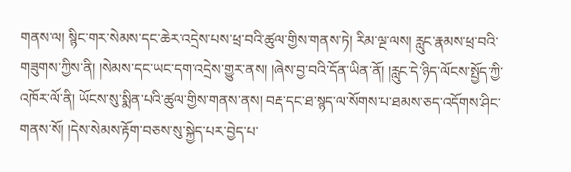གནས་ལ། སྙིང་གར་སེམས་དང་ཆེར་འདྲེས་པས་ཕྲ་བའི་ཚུལ་གྱིས་གནས་ཏེ། རིམ་ལྔ་ལས། རླུང་རྣམས་ཕྲ་བའི་གཟུགས་ཀྱིས་ནི། །སེམས་དང་ཡང་དག་འདྲེས་གྱུར་ནས། །ཞེས་བྱ་བའི་དོན་ཡིན་ནོ། །རླུང་དེ་ཉིད་ལོངས་སྤྱོད་ཀྱི་འཁོར་ལོ་ནི། ཡོངས་སུ་སྨིན་པའི་ཚུལ་གྱིས་གནས་ནས། བརྡ་དང་ཐ་སྙད་ལ་སོགས་པ་ཐམས་ཅད་འདོགས་ཤིང་གནས་སོ། །དེས་སེམས་རྟོག་བཅས་སུ་སྐྱེད་པར་བྱེད་པ་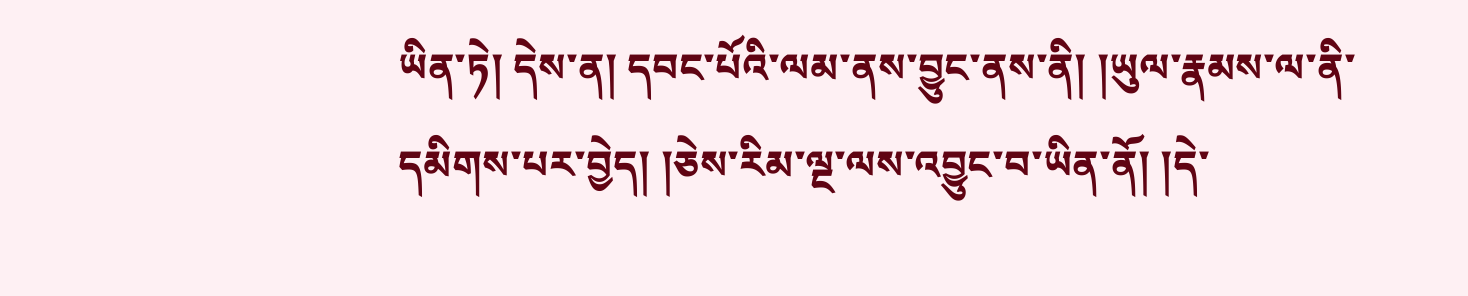ཡིན་ཏེ། དེས་ན། དབང་པོའི་ལམ་ནས་བྱུང་ནས་ནི། །ཡུལ་རྣམས་ལ་ནི་དམིགས་པར་བྱེད། །ཅེས་རིམ་ལྔ་ལས་འབྱུང་བ་ཡིན་ནོ། །དེ་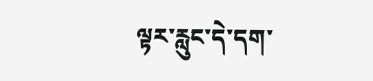ལྟར་རླུང་དེ་དག་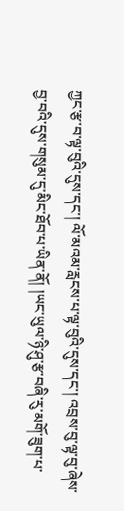ཀྱང་རྩ་བ་ལྟ་བུའི་དུས་དང་། ལོ་མའམ་རླངས་པ་ལྟ་བུའི་དུས་དང་། འབྲས་བུ་ལྟ་བུ་ཞེས་བྱ་བའི་དུས་གསུམ་དུ་མིང་ཐོབ་པ་ཡིན་ནོ། །ཡང་ཡུལ་ཉི་ཤུ་རྩ་བཞི་རུ་མགོ་ཟུག་པ་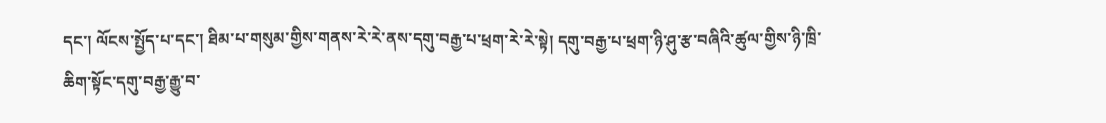དང་། ལོངས་སྤྱོད་པ་དང་། ཐིམ་པ་གསུམ་གྱིས་གནས་རེ་རེ་ནས་དགུ་བརྒྱ་པ་ཕྲག་རེ་རེ་སྟེ། དགུ་བརྒྱ་པ་ཕྲག་ཉི་ཤུ་རྩ་བཞིའི་ཚུལ་གྱིས་ཉི་ཁྲི་ཆིག་སྟོང་དགུ་བརྒྱ་རྒྱུ་བ་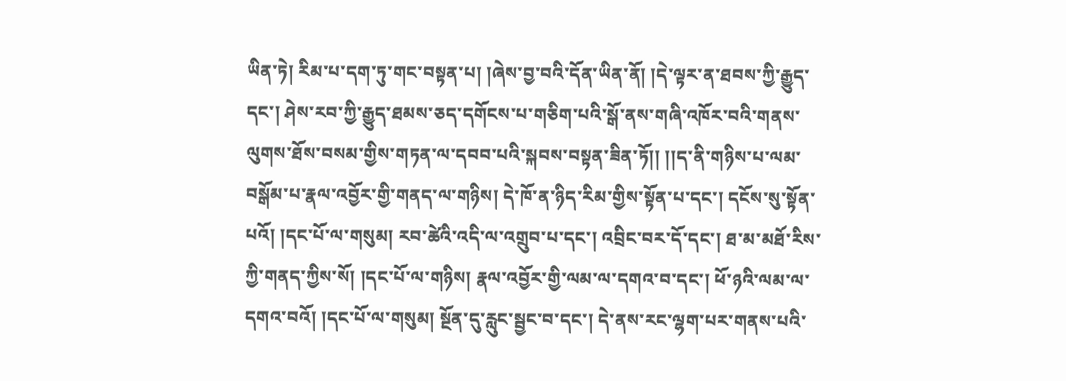ཡིན་ཏེ། རིམ་པ་དག་ཏུ་གང་བསྟན་པ། །ཞེས་བྱ་བའི་དོན་ཡིན་ནོ། །དེ་ལྟར་ན་ཐབས་ཀྱི་རྒྱུད་དང་། ཤེས་རབ་ཀྱི་རྒྱུད་ཐམས་ཅད་དགོངས་པ་གཅིག་པའི་སྒོ་ནས་གཞི་འཁོར་བའི་གནས་ལུགས་ཐོས་བསམ་གྱིས་གཏན་ལ་དབབ་པའི་སྐབས་བསྟན་ཟིན་ཏོ།། །།ད་ནི་གཉིས་པ་ལམ་བསྒོམ་པ་རྣལ་འབྱོར་གྱི་གནད་ལ་གཉིས། དེ་ཁོ་ན་ཉིད་རིམ་གྱིས་སྟོན་པ་དང་། དངོས་སུ་སྟོན་པའོ། །དང་པོ་ལ་གསུམ། རབ་ཚེའི་འདི་ལ་འགྲུབ་པ་དང་། འབྲིང་བར་དོ་དང་། ཐ་མ་མཐོ་རིས་ཀྱི་གནད་ཀྱིས་སོ། །དང་པོ་ལ་གཉིས། རྣལ་འབྱོར་གྱི་ལམ་ལ་དགའ་བ་དང་། ཕོ་ཉའི་ལམ་ལ་དགའ་བའོ། །དང་པོ་ལ་གསུམ། སྔོན་དུ་རླུང་སྦྱང་བ་དང་། དེ་ནས་རང་ལྷག་པར་གནས་པའི་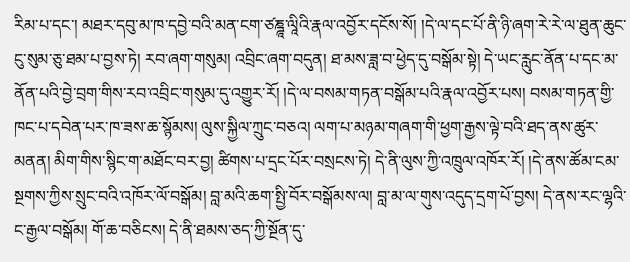རིམ་པ་དང་། མཐར་དབུ་མ་ཁ་དབྱེ་བའི་མན་ངག་ཙཎྜཱ་ལཱིའི་རྣལ་འབྱོར་དངོས་སོ། །དེ་ལ་དང་པོ་ནི་ཉི་ཞག་རེ་རེ་ལ་ཐུན་ཆུང་ངུ་སུམ་ཅུ་ཐམ་པ་བྱས་ཏེ། རབ་ཞག་གསུམ། འབྲིང་ཞག་བདུན། ཐ་མས་ཟླ་བ་ཕྱེད་དུ་བསྒོམ་སྟེ། དེ་ཡང་རླུང་ནོན་པ་དང་མ་ནོན་པའི་བྱེ་བྲག་གིས་རབ་འབྲིང་གསུམ་དུ་འགྱུར་རོ། །དེ་ལ་བསམ་གཏན་བསྒོམ་པའི་རྣལ་འབྱོར་པས། བསམ་གཏན་གྱི་ཁང་པ་དབེན་པར་ཁ་ཟས་ཆ་སྙོམས། ལུས་སྐྱིལ་ཀྲུང་བཅའ། ལག་པ་མཉམ་གཞག་གི་ཕྱག་རྒྱས་ལྟེ་བའི་ཐད་ནས་ཚུར་མནན། མིག་གིས་སྙིང་ག་མཐོང་བར་བྱ། ཚིགས་པ་དྲང་པོར་བསྲངས་ཏེ། དེ་ནི་ལུས་ཀྱི་འཁྲུལ་འཁོར་རོ། །དེ་ནས་ཚོམ་ངམ་སྔགས་ཀྱིས་སྲུང་བའི་འཁོར་ལོ་བསྒོམ། བླ་མའི་ཆག་སྤྱི་བོར་བསྒོམས་ལ། བླ་མ་ལ་གུས་འདུད་དྲག་པོ་བྱས། དེ་ནས་རང་ལྷའི་ང་རྒྱལ་བསྒོམ། གོ་ཆ་བཅིངས། དེ་ནི་ཐམས་ཅད་ཀྱི་སྔོན་དུ་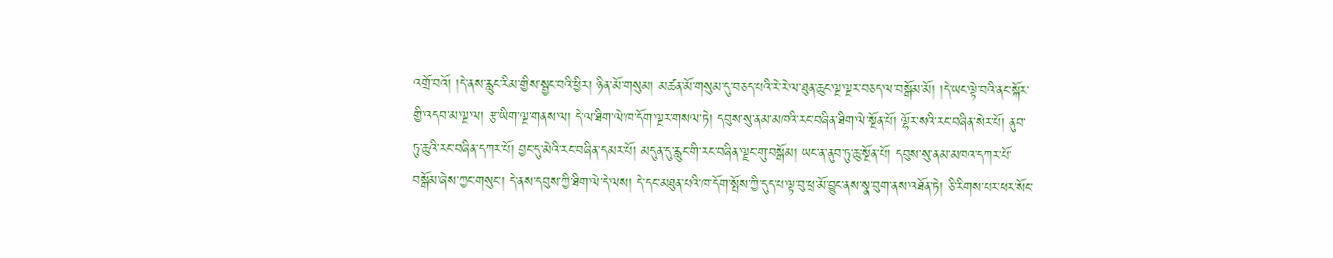འགྲོ་བའོ། །དེ་ནས་རླུང་རིམ་གྱིས་སྦྱང་བའི་ཕྱིར། ཉིན་མོ་གསུམ། མཚན་མོ་གསུམ་དུ་བཅད་པའི་རེ་རེ་ལ་ཐུན་ཆུང་ལྔ་ལྔར་བཅད་ལ་བསྒོམ་མོ། །དེ་ཡང་ལྟེ་བའི་ནང་སྐོར་གྱི་འདབ་མ་ལྔ་ལ། རྩ་ཡིག་ལྔ་གནས་ལ། དེ་ལ་ཐིག་ལེ་ཁ་དོག་ལྔར་གསལ་ཏེ། དབུས་སུ་ནམ་མཁའི་རང་བཞིན་ཐིག་ལེ་སྔོན་པོ། ལྷོར་སའི་རང་བཞིན་སེར་པོ། ནུབ་ཏུ་ཆུའི་རང་བཞིན་དཀར་པོ། བྱང་དུ་མེའི་རང་བཞིན་དམར་པོ། མདུན་དུ་རླུང་གི་རང་བཞིན་ལྗང་གུ་བསྒོམ། ཡང་ན་ནུབ་ཏུ་ཆུ་སྔོན་པོ། དབུས་སུ་ནམ་མཁའ་དཀར་པོ་བསྒོམ་ཞེས་ཀྱང་གསུང་། དེ་ནས་དབུས་ཀྱི་ཐིག་ལེ་དེ་ལས། དེ་དང་མཐུན་པའི་ཁ་དོག་སྤོས་ཀྱི་དུད་པ་ལྟ་བུ་ཕྲ་མོ་བྱུང་ནས་སྣ་བུག་ནས་འཐོན་ཏེ། ཅི་རིགས་པར་ཕར་སོང་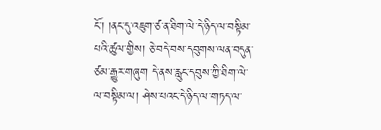ངོ་། །ནང་དུ་འཇུག་ཙ་ན་ཐིག་ལེ་དེ་ཉིད་ལ་བསྟིམ་པའི་ཚུལ་གྱིས། ཅེ་བདེ་བས་དབུགས་ལན་བདུན་ཙམ་རྒྱུར་གཞུག དེ་ནས་རླུང་དབུས་ཀྱི་ཐིག་ལེ་ལ་བསྟིམ་ལ། ཤེས་པའང་དེ་ཉིད་ལ་གཏད་ལ་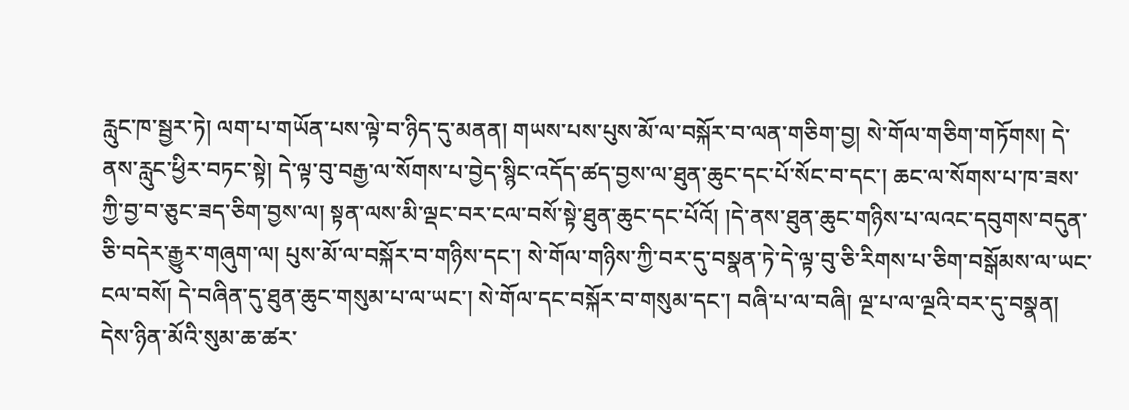རླུང་ཁ་སྦྱར་ཏེ། ལག་པ་གཡོན་པས་ལྟེ་བ་ཉིད་དུ་མནན། གཡས་པས་པུས་མོ་ལ་བསྐོར་བ་ལན་གཅིག་བྱ། སེ་གོལ་གཅིག་གཏོགས། དེ་ནས་རླུང་ཕྱིར་བཏང་སྟེ། དེ་ལྟ་བུ་བརྒྱ་ལ་སོགས་པ་བྱེད་སྙིང་འདོད་ཚད་བྱས་ལ་ཐུན་ཆུང་དང་པོ་སོང་བ་དང་། ཆང་ལ་སོགས་པ་ཁ་ཟས་ཀྱི་བྱ་བ་ཅུང་ཟད་ཅིག་བྱས་ལ། སྟན་ལས་མི་ལྡང་བར་ངལ་བསོ་སྟེ་ཐུན་ཆུང་དང་པོའོ། །དེ་ནས་ཐུན་ཆུང་གཉིས་པ་ལའང་དབུགས་བདུན་ཅི་བདེར་རྒྱུར་གཞུག་ལ། པུས་མོ་ལ་བསྐོར་བ་གཉིས་དང་། སེ་གོལ་གཉིས་ཀྱི་བར་དུ་བསྣན་ཏེ་དེ་ལྟ་བུ་ཅི་རིགས་པ་ཅིག་བསྒོམས་ལ་ཡང་ངལ་བསོ། དེ་བཞིན་དུ་ཐུན་ཆུང་གསུམ་པ་ལ་ཡང་། སེ་གོལ་དང་བསྐོར་བ་གསུམ་དང་། བཞི་པ་ལ་བཞི། ལྔ་པ་ལ་ལྔའི་བར་དུ་བསྣན། དེས་ཉིན་མོའི་སུམ་ཆ་ཚར་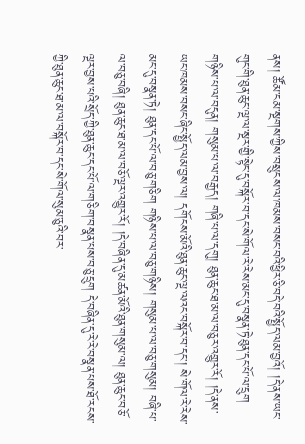ནས། ཚོམ་ངམ་སྔགས་ཀྱིས་བསྲུངས་ལ་ཁམས་བསང་བའི་ཕྱིར་ཅི་བདེ་བའི་སྤྱོད་ལམ་བྱའོ། །དེ་ནས་ཡང་གུང་གི་ཐུན་ཆུང་ལྔ་ལ་སྔར་གྱི་སྟེང་དུ་བསྐོར་བ་དང་སེ་གོལ་རེ་རེས་མང་དུ་བསྣན་ཏེ་ཐུན་དང་པོ་ལ་དྲུག གཉིས་པ་ལ་བདུན། གསུམ་པ་ལ་བརྒྱད། གཞི་པ་ལ་དགུ། ཐུན་ཆུང་ཐ་མ་ལ་བཅུར་འགྱུར་རོ། །དེ་ནས་ཡང་ཁམས་བསང་ཞིང་སྤྱོད་ལམ་བྱས་ལ། དགོངས་མོའི་ཐུན་ཆུང་ལྔ་ལའང་བསྐོར་བ་དང་། སེ་གོལ་རེ་རེས་མང་དུ་བསྣན་ཏེ། ཐུན་དང་པོ་ལ་བཅུ་གཅིག གཉིས་པ་ལ་བཅུ་གཉིས། གསུམ་པ་ལ་བཅུ་གསུམ། བཞི་པ་ལ་བཅུ་བཞི། ཐུན་ཆུང་ཐ་མ་ལ་བཅོ་ལྔར་འགྱུར་རོ། །དེ་བཞིན་དུ་མཚན་མོའི་ཐུན་གསུམ་ལ། ཐུན་ཆུང་བཅོ་ལྔར་བྱས་པའི་སྲོད་ཀྱི་ཐུན་ཆུང་དང་པོ་ལ་གཅིག་བསྣན་པས་བཅུ་དྲུག དེ་བཞིན་དུ་རེ་རེ་བསྣན་པས་ཐོ་རངས་ཀྱི་ཐུན་ཆུང་ཐ་མ་ལ་བསྐོར་བ་དང་སེ་གོལ་སུམ་ཅུའི་བར་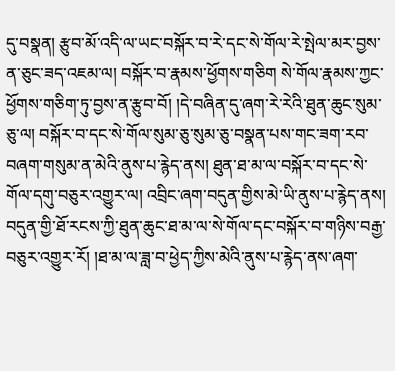དུ་བསྣན། རྩུབ་མོ་འདི་ལ་ཡང་བསྐོར་བ་རེ་དང་སེ་གོལ་རེ་སྤེལ་མར་བྱས་ན་ཅུང་ཟད་འཇམ་ལ། བསྐོར་བ་རྣམས་ཕྱོགས་གཅིག སེ་གོལ་རྣམས་ཀྱང་ཕྱོགས་གཅིག་ཏུ་བྱས་ན་རྩུབ་བོ། །དེ་བཞིན་དུ་ཞག་རེ་རེའི་ཐུན་ཆུང་སུམ་ཅུ་ལ། བསྐོར་བ་དང་སེ་གོལ་སུམ་ཅུ་སུམ་ཅུ་བསྣན་པས་གང་ཟག་རབ་བཞག་གསུམ་ན་མེའི་ནུས་པ་རྙེད་ནས། ཐུན་ཐ་མ་ལ་བསྐོར་བ་དང་སེ་གོལ་དགུ་བཅུར་འགྱུར་ལ། འབྲིང་ཞག་བདུན་གྱིས་མེ་ཡི་ནུས་པ་རྙེད་ནས། བདུན་གྱི་ཐོ་རངས་ཀྱི་ཐུན་ཆུང་ཐ་མ་ལ་སེ་གོལ་དང་བསྐོར་བ་གཉིས་བརྒྱ་བཅུར་འགྱུར་རོ། །ཐ་མ་ལ་ཟླ་བ་ཕྱེད་ཀྱིས་མེའི་ནུས་པ་རྙེད་ནས་ཞག་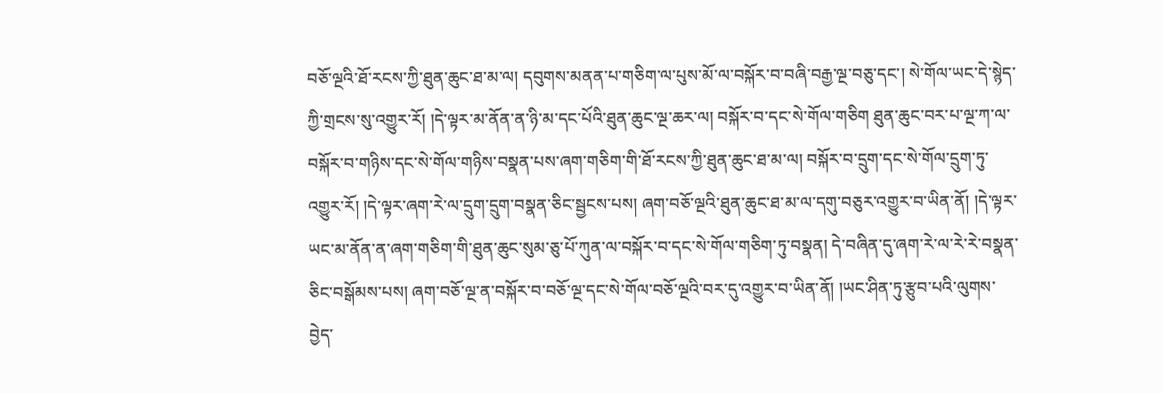བཅོ་ལྔའི་ཐོ་རངས་ཀྱི་ཐུན་ཆུང་ཐ་མ་ལ། དབུགས་མནན་པ་གཅིག་ལ་པུས་མོ་ལ་བསྐོར་བ་བཞི་བརྒྱ་ལྔ་བཅུ་དང་། སེ་གོལ་ཡང་དེ་སྙེད་ཀྱི་གྲངས་སུ་འགྱུར་རོ། །དེ་ལྟར་མ་ནོན་ན་ཉི་མ་དང་པོའི་ཐུན་ཆུང་ལྔ་ཆར་ལ། བསྐོར་བ་དང་སེ་གོལ་གཅིག ཐུན་ཆུང་བར་པ་ལྔ་ཀ་ལ་བསྐོར་བ་གཉིས་དང་སེ་གོལ་གཉིས་བསྣན་པས་ཞག་གཅིག་གི་ཐོ་རངས་ཀྱི་ཐུན་ཆུང་ཐ་མ་ལ། བསྐོར་བ་དྲུག་དང་སེ་གོལ་དྲུག་ཏུ་འགྱུར་རོ། །དེ་ལྟར་ཞག་རེ་ལ་དྲུག་དྲུག་བསྣན་ཅིང་སྦྱངས་པས། ཞག་བཅོ་ལྔའི་ཐུན་ཆུང་ཐ་མ་ལ་དགུ་བཅུར་འགྱུར་བ་ཡིན་ནོ། །དེ་ལྟར་ཡང་མ་ནོན་ན་ཞག་གཅིག་གི་ཐུན་ཆུང་སུམ་ཅུ་པོ་ཀུན་ལ་བསྐོར་བ་དང་སེ་གོལ་གཅིག་ཏུ་བསྣན། དེ་བཞིན་དུ་ཞག་རེ་ལ་རེ་རེ་བསྣན་ཅིང་བསྒོམས་པས། ཞག་བཅོ་ལྔ་ན་བསྐོར་བ་བཅོ་ལྔ་དང་སེ་གོལ་བཅོ་ལྔའི་བར་དུ་འགྱུར་བ་ཡིན་ནོ། །ཡང་ཤིན་ཏུ་རྩུབ་པའི་ལུགས་བྱེད་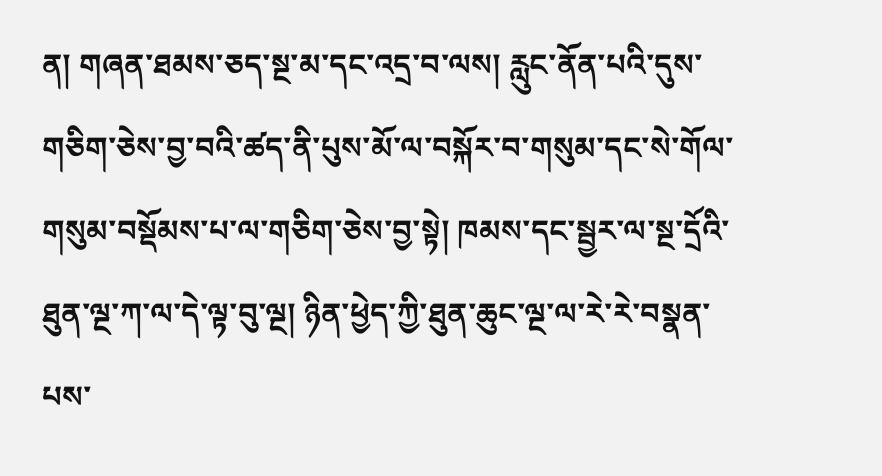ན། གཞན་ཐམས་ཅད་སྔ་མ་དང་འདྲ་བ་ལས། རླུང་ནོན་པའི་དུས་གཅིག་ཅེས་བྱ་བའི་ཚད་ནི་པུས་མོ་ལ་བསྐོར་བ་གསུམ་དང་སེ་གོལ་གསུམ་བསྡོམས་པ་ལ་གཅིག་ཅེས་བྱ་སྟེ། ཁམས་དང་སྦྱར་ལ་སྔ་དྲོའི་ཐུན་ལྔ་ཀ་ལ་དེ་ལྟ་བུ་ལྔ། ཉིན་ཕྱེད་ཀྱི་ཐུན་ཆུང་ལྔ་ལ་རེ་རེ་བསྣན་པས་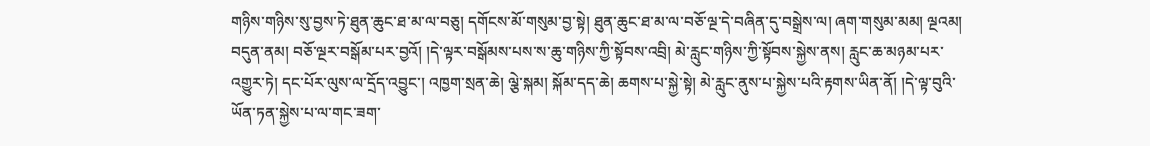གཉིས་གཉིས་སུ་བྱས་ཏེ་ཐུན་ཆུང་ཐ་མ་ལ་བཅུ། དགོངས་མོ་གསུམ་བྱ་སྟེ། ཐུན་ཆུང་ཐ་མ་ལ་བཅོ་ལྔ་དེ་བཞིན་དུ་བསྒྲེས་ལ། ཞག་གསུམ་མམ། ལྔའམ། བདུན་ནམ། བཅོ་ལྔར་བསྒོམ་པར་བྱའོ། །དེ་ལྟར་བསྒོམས་པས་ས་ཆུ་གཉིས་ཀྱི་སྟོབས་འབྲི། མེ་རླུང་གཉིས་ཀྱི་སྟོབས་སྐྱེས་ནས། རླུང་ཆ་མཉམ་པར་འགྱུར་ཏེ། དང་པོར་ལུས་ལ་དྲོད་འབྱུང་། འཁྱག་སྲན་ཆེ། ལྕེ་སྐམ། སྐོམ་དད་ཆེ། ཆགས་པ་སྐྱེ་སྟེ། མེ་རླུང་ནུས་པ་སྐྱེས་པའི་རྟགས་ཡིན་ནོ། །དེ་ལྟ་བུའི་ཡོན་ཏན་སྐྱེས་པ་ལ་གང་ཟག་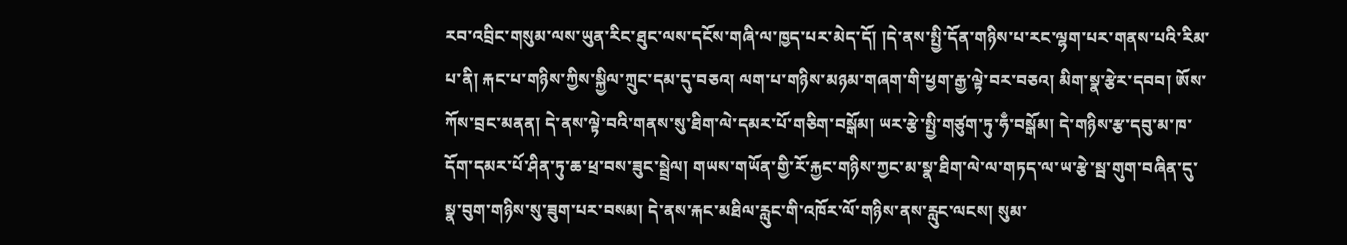རབ་འབྲིང་གསུམ་ལས་ཡུན་རིང་ཐུང་ལས་དངོས་གཞི་ལ་ཁྱད་པར་མེད་དོ། །དེ་ནས་སྤྱི་དོན་གཉིས་པ་རང་ལྷག་པར་གནས་པའི་རིམ་པ་ནི། རྐང་པ་གཉིས་ཀྱིས་སྐྱིལ་ཀྲུང་དམ་དུ་བཅའ། ལག་པ་གཉིས་མཉམ་གཞག་གི་ཕྱག་རྒྱ་ལྟེ་བར་བཅའ། མིག་སྣ་རྩེར་དབབ། ཨོས་ཀོས་བྲང་མནན། དེ་ནས་ལྟེ་བའི་གནས་སུ་ཐིག་ལེ་དམར་པོ་གཅིག་བསྒོམ། ཡར་རྩེ་སྤྱི་གཙུག་ཏུ་ཧྃ་བསྒོམ། དེ་གཉིས་རྩ་དབུ་མ་ཁ་དོག་དམར་པོ་ཤིན་ཏུ་ཆ་ཕྲ་བས་ཟུང་སྦྲེལ། གཡས་གཡོན་གྱི་རོ་རྐྱང་གཉིས་ཀྱང་མ་སྣ་ཐིག་ལེ་ལ་གཏད་ལ་ཡ་རྩེ་སྦ་གུག་བཞིན་དུ་སྣ་བུག་གཉིས་སུ་ཟུག་པར་བསམ། དེ་ནས་རྐང་མཐིལ་རླུང་གི་འཁོར་ལོ་གཉིས་ནས་རླུང་ལངས། སུམ་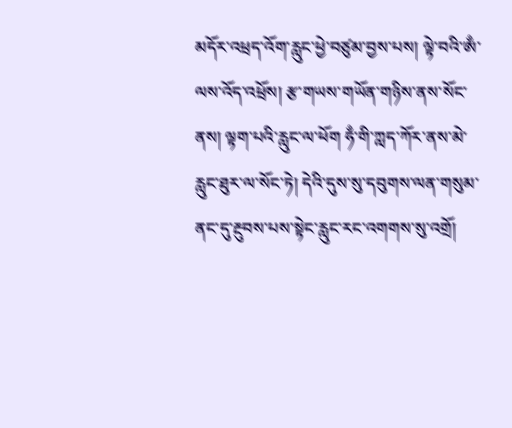མདོར་འཕྲད་འོག་རླུང་ཕྱེ་བཙུམ་བྱས་པས། ལྟེ་བའི་ཨྃ་ལས་འོད་འཕྲོས། རྩ་གཡས་གཡོན་གཉིས་ནས་སོང་ནས། ལྟག་པའི་རླུང་ལ་ཕོག ཧྃ་གི་ཀླད་ཀོར་ནས་མེ་རླུང་ཐུར་ལ་སོང་ཏེ། དེའི་དུས་སུ་དབུགས་ལན་གསུམ་ནང་དུ་རྔུབས་པས་སྟེང་རླུང་རང་འགགས་སུ་འགྲོ།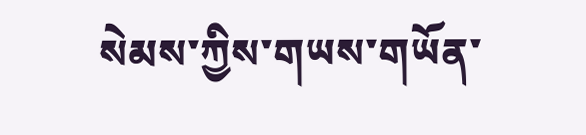སེམས་ཀྱིས་གཡས་གཡོན་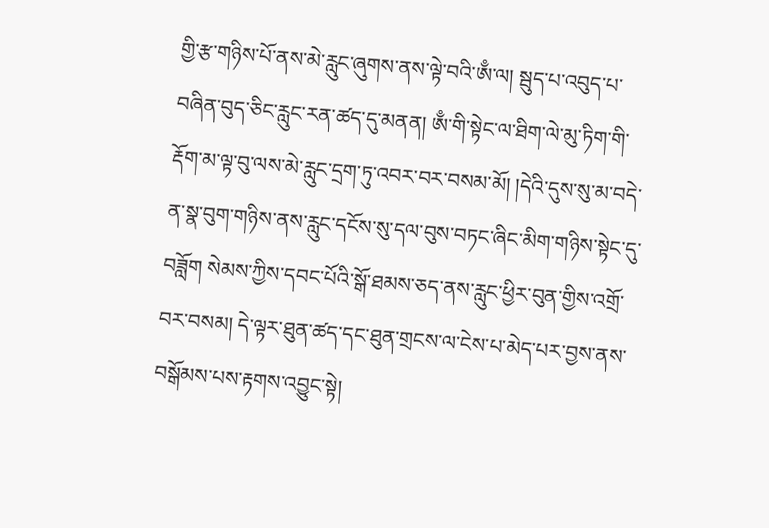གྱི་རྩ་གཉིས་པོ་ནས་མེ་རླུང་ཞུགས་ནས་ལྟེ་བའི་ཨྃ་ལ། སྦུད་པ་འབུད་པ་བཞིན་བུད་ཅིང་རླུང་རན་ཚད་དུ་མནན། ཨྃ་གི་སྟེང་ལ་ཐིག་ལེ་མུ་ཏིག་གི་རྡོག་མ་ལྟ་བུ་ལས་མེ་རླུང་དྲག་ཏུ་འབར་བར་བསམ་མོ། །དེའི་དུས་སུ་མ་བདེ་ན་སྣ་བུག་གཉིས་ནས་རླུང་དངོས་སུ་དལ་བུས་བཏང་ཞིང་མིག་གཉིས་སྟེང་དུ་བཟློག སེམས་ཀྱིས་དབང་པོའི་སྒོ་ཐམས་ཅད་ནས་རླུང་ཕྱིར་བུན་གྱིས་འགྲོ་བར་བསམ། དེ་ལྟར་ཐུན་ཚད་དང་ཐུན་གྲངས་ལ་ངེས་པ་མེད་པར་བྱས་ནས་བསྒོམས་པས་རྟགས་འབྱུང་སྟེ།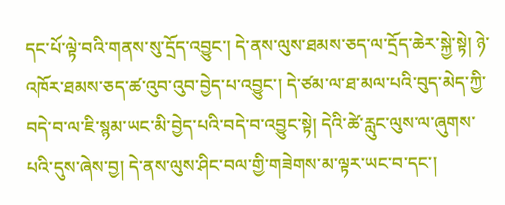དང་པོ་ལྟེ་བའི་གནས་སུ་དྲོད་འབྱུང་། དེ་ནས་ལུས་ཐམས་ཅད་ལ་དྲོད་ཆེར་སྐྱེ་སྟེ། ཉེ་འཁོར་ཐམས་ཅད་ཚ་འུབ་འུབ་བྱེད་པ་འབྱུང་། དེ་ཙམ་ལ་ཐ་མལ་པའི་བུད་མེད་ཀྱི་བདེ་བ་ལ་ཇི་སྙམ་ཡང་མི་བྱེད་པའི་བདེ་བ་འབྱུང་སྟེ། དེའི་ཚེ་རླུང་ལུས་ལ་ཞུགས་པའི་དུས་ཞེས་བྱ། དེ་ནས་ལུས་ཤིང་བལ་གྱི་གཟེགས་མ་ལྟར་ཡང་བ་དང་།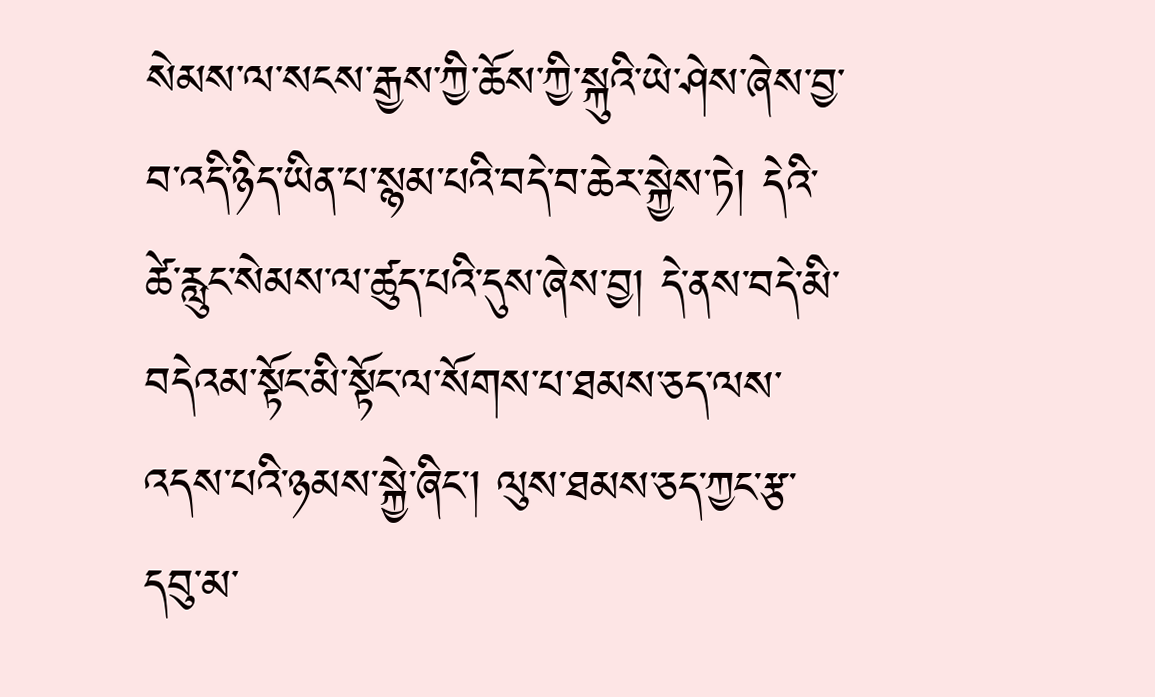སེམས་ལ་སངས་རྒྱས་ཀྱི་ཆོས་ཀྱི་སྐུའི་ཡེ་ཤེས་ཞེས་བྱ་བ་འདི་ཉིད་ཡིན་པ་སྙམ་པའི་བདེ་བ་ཆེར་སྐྱེས་ཏེ། དེའི་ཚེ་རླུང་སེམས་ལ་ཚུད་པའི་དུས་ཞེས་བྱ། དེ་ནས་བདེ་མི་བདེའམ་སྟོང་མི་སྟོང་ལ་སོགས་པ་ཐམས་ཅད་ལས་འདས་པའི་ཉམས་སྐྱེ་ཞིང་། ལུས་ཐམས་ཅད་ཀྱང་རྩ་དབུ་མ་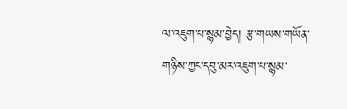ལ་འཇུག་པ་སྙམ་བྱེད། རྩ་གཡས་གཡོན་གཉིས་ཀྱང་དབུ་མར་འཇུག་པ་སྙམ་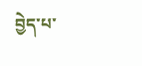བྱེད་པ་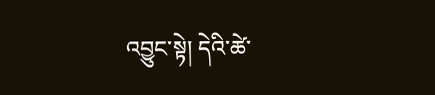འབྱུང་སྟེ། དེའི་ཚེ་